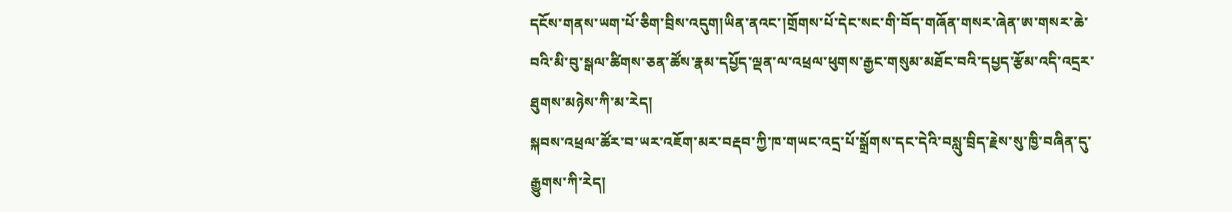དངོས་གནས་ཡག་པོ་ཅིག་བྲིས་འདུག།ཡིན་ནའང་།གྲོགས་པོ་དེང་སང་གི་བོད་གཞོན་གསར་ཞེན་ཨ་གསར་ཆེ་བའི་མི་བུ་སྒལ་ཚིགས་ཅན་ཚོས་རྣམ་དཔྱོད་ལྡན་ལ་འཕྲལ་ཕུགས་རྒྱང་གསུམ་མཐོང་བའི་དཔྱད་རྩོམ་འདི་འདྲར་ཐུགས་མཉེས་ཀི་མ་རེད།
སྐབས་འཕྲལ་ཚོར་བ་ཡར་འཇོག་མར་བརྡབ་ཀྱི་ཁ་གཡང་འདྲ་པོ་སྒྲོགས་དང་དེའི་བསླུ་བྲིད་རྗེས་སུ་ཁྱི་བཞིན་དུ་རྒྱུགས་ཀི་རེད།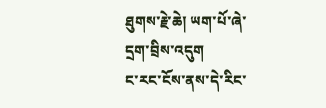ཐུགས་རྗེ་ཆེ། ཡག་པོ་ཞེ་དྲག་བྲིས་འདུག
ང་རང་ངོས་ནས་དེ་རིང་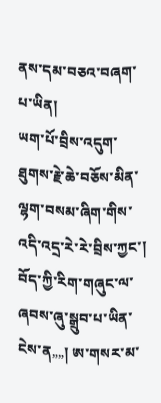ནས་དམ་བཅའ་བཞག་པ་ཡིན།
ཡག་པོ་བྲིས་འདུག་ཐུགས་རྗེ་ཆེ་བཅོས་མིན་ལྷག་བསམ་ཞིག་གིས་འདི་འདྲ་རེ་རེ་བྲིས་ཀྱང་། བོད་ཀྱི་རིག་གཞུང་ལ་ཞབས་ཞུ་སྒྲུབ་པ་ཡིན་ངེས་ན„„། ཨ་གསར་མ་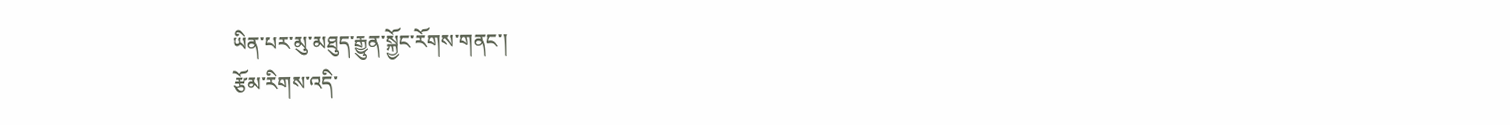ཡིན་པར་མུ་མཐུད་རྒྱུན་སྐྱོང་རོགས་གནང་།
རྩོམ་རིགས་འདི་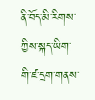ནི་བོད་མི་རིགས་ཀྱིས་སྐད་ཡིག་གི་ཛ་དྲག་གནས་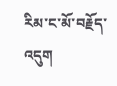རིམ་ང་མོ་བརྗོད་འདུག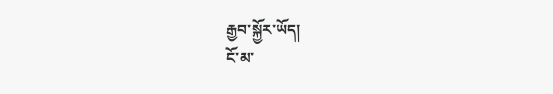རྒྱབ་སྐྱོར་ཡོད།
ངོ་མ་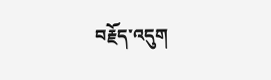བརྗོད་འདུག